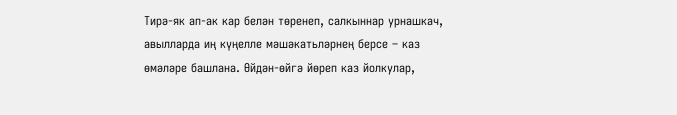Тирә-як ап-ак кар белән төренеп, салкыннар урнашкач, авылларда иң күңелле мәшәкатьләрнең берсе – каз өмәләре башлана. Өйдән-өйгә йөреп каз йолкулар,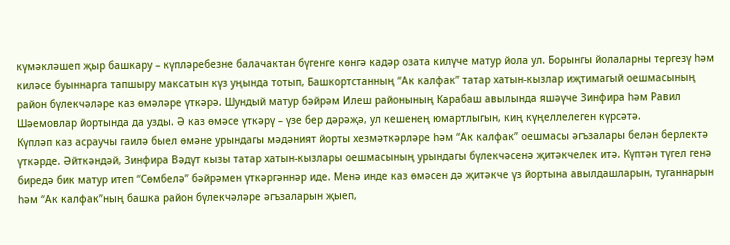күмәкләшеп җыр башкару – күпләребезне балачактан бүгенге көнгә кадәр озата килүче матур йола ул. Борынгы йолаларны тергезү һәм киләсе буыннарга тапшыру максатын күз уңында тотып, Башкортстанның “Ак калфак” татар хатын-кызлар иҗтимагый оешмасының район бүлекчәләре каз өмәләре үткәрә. Шундый матур бәйрәм Илеш районының Карабаш авылында яшәүче Зинфира һәм Равил Шәемовлар йортында да узды. Ә каз өмәсе үткәрү – үзе бер дәрәҗә, ул кешенең юмартлыгын, киң күңеллелеген күрсәтә.
Күпләп каз асраучы гаилә быел өмәне урындагы мәдәният йорты хезмәткәрләре һәм “Ак калфак” оешмасы әгъзалары белән берлектә үткәрде. Әйткәндәй, Зинфира Вәдүт кызы татар хатын-кызлары оешмасының урындагы бүлекчәсенә җитәкчелек итә. Күптән түгел генә биредә бик матур итеп “Сөмбелә” бәйрәмен үткәргәннәр иде. Менә инде каз өмәсен дә җитәкче үз йортына авылдашларын, туганнарын һәм “Ак калфак”ның башка район бүлекчәләре әгъзаларын җыеп,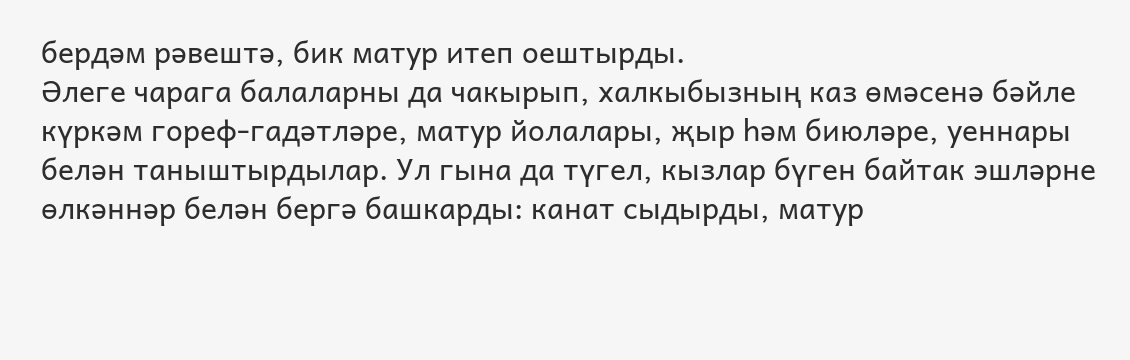бердәм рәвештә, бик матур итеп оештырды.
Әлеге чарага балаларны да чакырып, халкыбызның каз өмәсенә бәйле күркәм гореф-гадәтләре, матур йолалары, җыр һәм биюләре, уеннары белән таныштырдылар. Ул гына да түгел, кызлар бүген байтак эшләрне өлкәннәр белән бергә башкарды: канат сыдырды, матур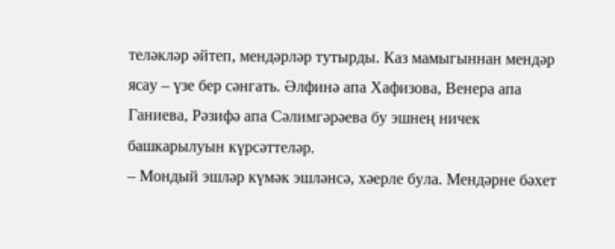теләкләр әйтеп, мендәрләр тутырды. Каз мамыгыннан мендәр ясау – үзе бер сәнгать. Әлфинә апа Хафизова, Венера апа Ганиева, Рәзифә апа Сәлимгәрәева бу эшнең ничек башкарылуын күрсәттеләр.
– Мондый эшләр күмәк эшләнсә, хәерле була. Мендәрне бәхет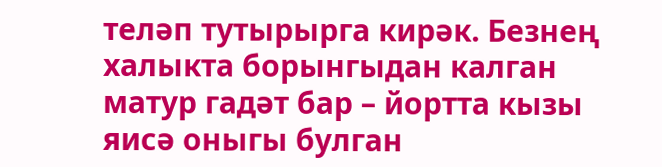теләп тутырырга кирәк. Безнең халыкта борынгыдан калган матур гадәт бар – йортта кызы яисә оныгы булган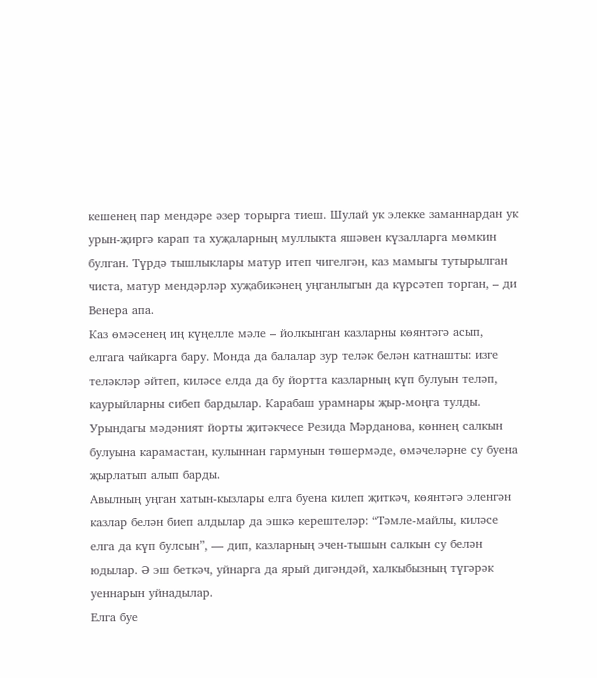кешенең пар мендәре әзер торырга тиеш. Шулай ук элекке заманнардан ук урын-җиргә карап та хуҗаларның муллыкта яшәвен күзалларга мөмкин булган. Түрдә тышлыклары матур итеп чигелгән, каз мамыгы тутырылган чиста, матур мендәрләр хуҗабикәнең уңганлыгын да күрсәтеп торган, – ди Венера апа.
Каз өмәсенең иң күңелле мәле – йолкынган казларны көянтәгә асып, елгага чайкарга бару. Монда да балалар зур теләк белән катнашты: изге теләкләр әйтеп, киләсе елда да бу йортта казларның күп булуын теләп, каурыйларны сибеп бардылар. Карабаш урамнары җыр-моңга тулды. Урындагы мәдәният йорты җитәкчесе Резида Мәрданова, көннең салкын булуына карамастан, кулыннан гармунын төшермәде, өмәчеләрне су буена җырлатып алып барды.
Авылның уңган хатын-кызлары елга буена килеп җиткәч, көянтәгә эленгән казлар белән биеп алдылар да эшкә керештеләр: “Тәмле-майлы, киләсе елга да күп булсын”, — дип, казларның эчен-тышын салкын су белән юдылар. Ә эш беткәч, уйнарга да ярый дигәндәй, халкыбызның түгәрәк уеннарын уйнадылар.
Елга буе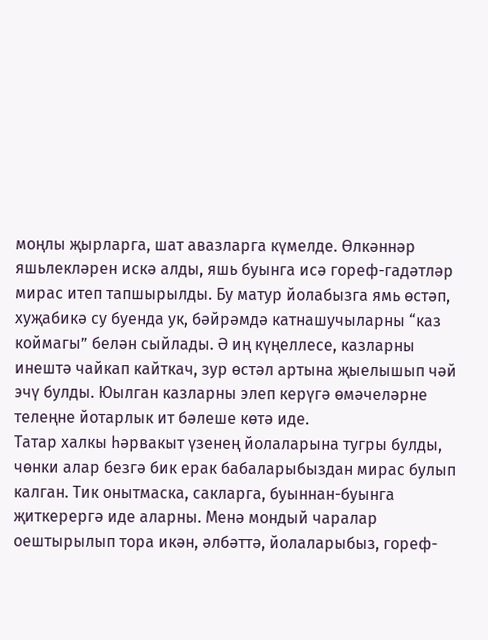моңлы җырларга, шат авазларга күмелде. Өлкәннәр яшьлекләрен искә алды, яшь буынга исә гореф-гадәтләр мирас итеп тапшырылды. Бу матур йолабызга ямь өстәп, хуҗабикә су буенда ук, бәйрәмдә катнашучыларны “каз коймагы” белән сыйлады. Ә иң күңеллесе, казларны инештә чайкап кайткач, зур өстәл артына җыелышып чәй эчү булды. Юылган казларны элеп керүгә өмәчеләрне телеңне йотарлык ит бәлеше көтә иде.
Татар халкы һәрвакыт үзенең йолаларына тугры булды, чөнки алар безгә бик ерак бабаларыбыздан мирас булып калган. Тик онытмаска, сакларга, буыннан-буынга җиткерергә иде аларны. Менә мондый чаралар оештырылып тора икән, әлбәттә, йолаларыбыз, гореф-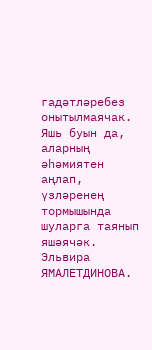гадәтләребез онытылмаячак. Яшь буын да, аларның әһәмиятен аңлап, үзләренең тормышында шуларга таянып яшәячәк.
Эльвира ЯМАЛЕТДИНОВА.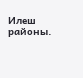Илеш районы.